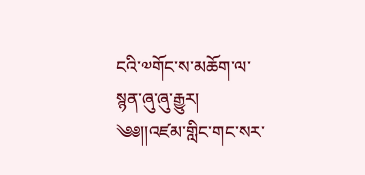ངའི་༧གོང་ས་མཆོག་ལ་སྙན་ཞུ་ཞུ་རྒྱུར།
༄༅།།འཛམ་གླིང་གང་སར་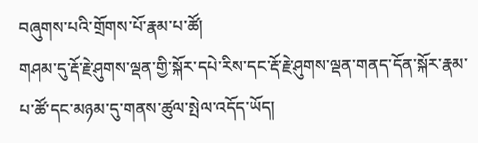བཞུགས་པའི་གྲོགས་པོ་རྣམ་པ་ཚོ།
གཤམ་དུ་རྡོ་རྗེ་ཤུགས་ལྡན་གྱི་སྐོར་དཔེ་རིས་དང་རྡོ་རྗེ་ཤུགས་ལྡན་གནད་དོན་སྐོར་རྣམ་པ་ཚོ་དང་མཉམ་དུ་གནས་ཚུལ་སྤེལ་འདོད་ཡོད།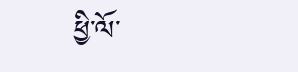ཕྱི་ལོ་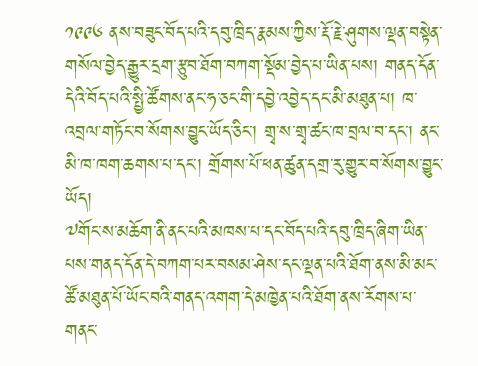༡༩༩༦ ནས་བཟུང་བོད་པའི་དབུ་ཁྲིད་རྣམས་ཀྱིས་རྡོ་རྗེ་ཤུགས་ལྡན་བསྟེན་གསོལ་བྱེད་རྒྱུར་དྲག་རྩུབ་ཐོག་བཀག་སྡོམ་བྱེད་པ་ཡིན་པས། གནད་དོན་དེའི་བོད་པའི་སྤྱི་ཚོགས་ནང་ཧ་ཅང་གི་དབྱེ་འབྱེད་དང་མི་མཐུན་པ། ཁ་འབྲལ་གཏོང་བ་སོགས་བྱུང་ཡོད་ཅིང་། གྲྭ་ས་གྲྭ་ཚང་ཁ་བྲལ་བ་དང་། ནང་མི་ཁ་ཁག་ཆགས་པ་དང་། གྲོགས་པོ་ཕན་ཚུན་དགྲ་རུ་གྱུར་བ་སོགས་བྱུང་ཡོད།
༧གོང་ས་མཆོག་ནི་ནང་པའི་མཁས་པ་དང་བོད་པའི་དབུ་ཁྲིད་ཞིག་ཡིན་པས་གནད་དོན་དེ་བཀག་པར་བསམ་ཤེས་དང་ལྡན་པའི་ཐོག་ནས་མི་མང་ཚོ་མཐུན་པོ་ཡོང་བའི་གནད་འགག་དེ་མཁྱེན་པའི་ཐོག་ནས་རོགས་པ་གནང་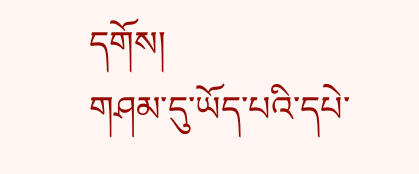དགོས།
གཤམ་དུ་ཡོད་པའི་དཔེ་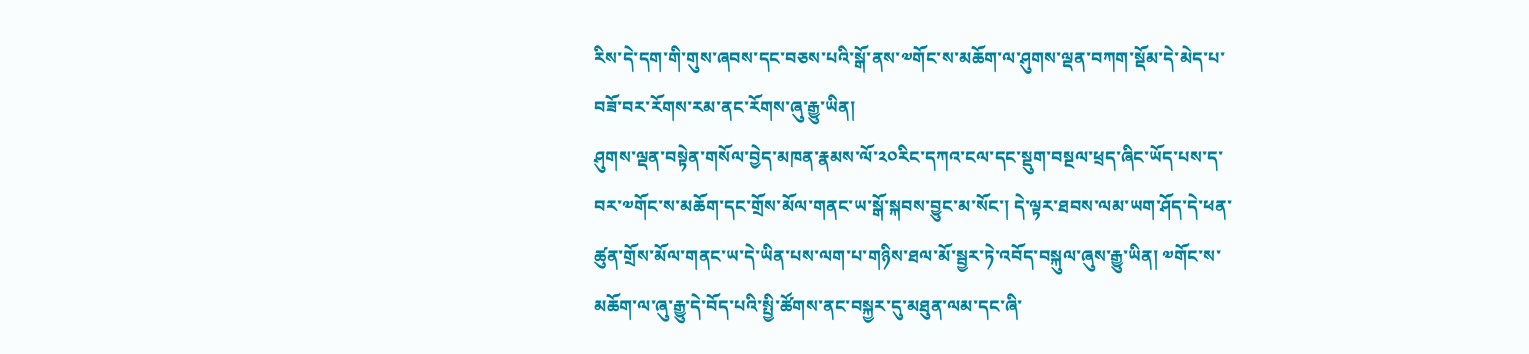རིས་དེ་དག་གི་གུས་ཞབས་དང་བཅས་པའི་སྒོ་ནས་༧གོང་ས་མཆོག་ལ་ཤུགས་ལྡན་བཀག་སྡོམ་དེ་མེད་པ་བཟོ་བར་རོགས་རམ་ནང་རོགས་ཞུ་རྒྱུ་ཡིན།
ཤུགས་ལྡན་བསྟེན་གསོལ་བྱེད་མཁན་རྣམས་ལོ་༢༠རིང་དཀའ་ངལ་དང་སྡུག་བསྔལ་ཕྲད་ཞིང་ཡོད་པས་ད་བར་༧གོང་ས་མཆོག་དང་གྲོས་མོལ་གནང་ཡ་སྒོ་སྐབས་བྱུང་མ་སོང་། དེ་ལྟར་ཐབས་ལམ་ཡག་ཤོད་དེ་ཕན་ཚུན་གྲོས་མོལ་གནང་ཡ་དེ་ཡིན་པས་ལག་པ་གཉིས་ཐལ་མོ་སྦྱར་ཏེ་འབོད་བསྐུལ་ཞུས་རྒྱུ་ཡིན། ༧གོང་ས་མཆོག་ལ་ཞུ་རྒྱུ་དེ་བོད་པའི་སྤྱི་ཚོགས་ནང་བསྐྱར་དུ་མཐུན་ལམ་དང་ཞི་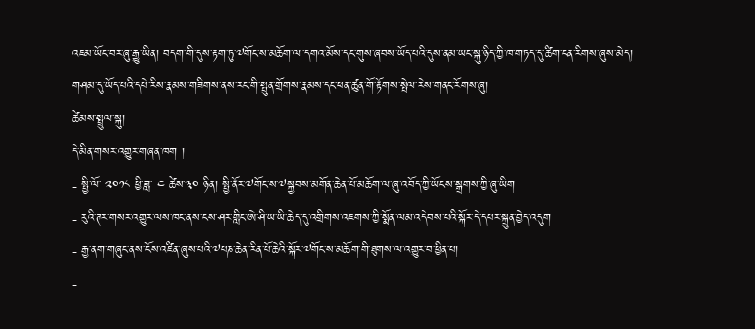འཇམ་ཡོང་བར་ཞུ་རྒྱུ་ཡིན། བདག་གི་དུས་རྟག་ཏུ་༧གོང་ས་མཆོག་ལ་དགའ་མོས་དང་གུས་ཞབས་ཡོད་པའི་དུས་ནམ་ཡང་སྐུ་ཉིད་ཀྱི་ཁ་གཏད་དུ་ཚིག་ངན་རིགས་ཞུས་མེད།
གཤམ་དུ་ཡོད་པའི་དཔེ་རིས་རྣམས་གཟིགས་ནས་རང་གི་སྤུན་གྲོགས་རྣམས་དང་ཕན་ཚུན་གོ་རྟོགས་སྤེལ་རེས་གནང་རོགས་ཞུ།
ཚེམས་སྤྲུལ་སྐུ།
དེ་མིན་གསར་འགྱུར་གཞན་ཁག །
- སྤྱི་ལོ་ ༢༠༡༨ ཕྱི་ཟླ་ ༤ ཚེས་༣༠ ཉིན། སྤྱི་ནོར་༧གོང་ས་༧སྐྱབས་མགོན་ཆེན་པོ་མཆོག་ལ་ཞུ་འབོད་ཀྱི་ཡོངས་སྒྲགས་ཀྱི་ཞུ་ཡིག
- རུའི་ཊར་གསར་འགྱུར་ལས་ཁང་ནས་ངས་ཤར་གླིང་ཨེ་ཤི་ཡ་ཡི་ཆེད་དུ་འགྲིགས་འཇགས་ཀྱི་སྨོན་ལམ་འདེབས་པའི་སྐོར་དེ་དཔར་སྐྲུན་བྱེད་འདུག
- རྒྱ་ནག་གཞུང་ནས་ངོས་འཛིན་ཞུས་པའི་༧པཎ་ཆེན་རིན་པོ་ཆེའི་སྐོར་༧གོང་ས་མཆོག་གི་ཐུགས་ལ་འགྱུར་བ་ཕྱིན་པ།
-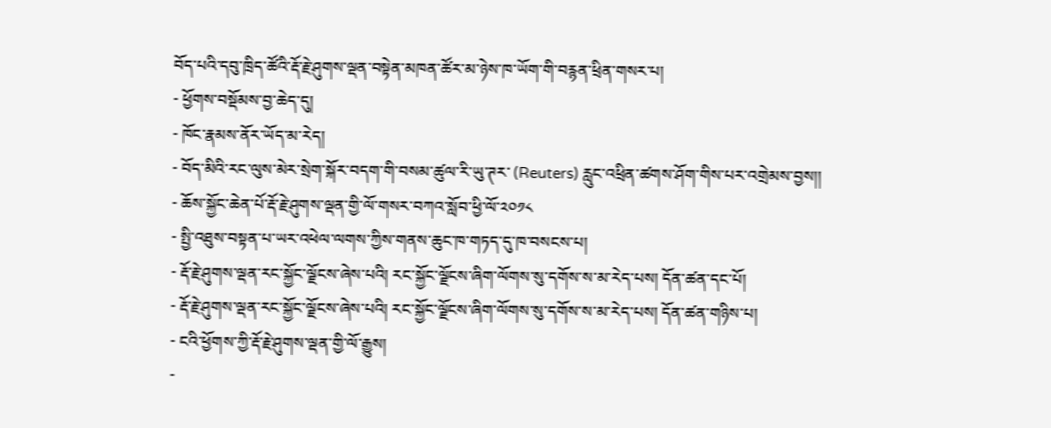བོད་པའི་དབུ་ཁྲིད་ཚོའི་རྡོ་རྗེ་ཤུགས་ལྡན་བསྟེན་མཁན་ཚོར་མ་ཉེས་ཁ་ཡོག་གི་བརྙན་ཕྲིན་གསར་པ།
- ཕྱོགས་བསྡོམས་བྱ་ཆེད་དུ།
- ཁོང་རྣམས་ནོར་ཡོད་མ་རེད།
- བོད་མིའི་རང་ལུས་མེར་སྲེག་སྐོར་བདག་གི་བསམ་ཚུལ་རི་ཡུ་ཊར་ (Reuters) རླུང་འཕྲིན་ཚགས་ཤོག་གིས་པར་འགྲེམས་བྱས།།
- ཆོས་སྐྱོང་ཆེན་པོ་རྡོ་རྗེ་ཤུགས་ལྡན་གྱི་ལོ་གསར་བཀའ་སློབ་ཕྱི་ལོ་༢༠༡༨
- སྤྱི་འཐུས་བསྟན་པ་ཡར་འཕེལ་ལགས་ཀྱིས་གནས་ཆུང་ཁ་གཏད་དུ་ཁ་བསངས་པ།
- རྡོ་རྗེ་ཤུགས་ལྡན་རང་སྐྱོང་ལྗོངས་ཞེས་པའི། རང་སྐྱོང་ལྗོངས་ཞིག་ལོགས་སུ་དགོས་ས་མ་རེད་པས། དོན་ཚན་དང་པོ།
- རྡོ་རྗེ་ཤུགས་ལྡན་རང་སྐྱོང་ལྗོངས་ཞེས་པའི། རང་སྐྱོང་ལྗོངས་ཞིག་ལོགས་སུ་དགོས་ས་མ་རེད་པས། དོན་ཚན་གཉིས་པ།
- ངའི་ཕྱོགས་ཀྱི་རྡོ་རྗེ་ཤུགས་ལྡན་གྱི་ལོ་རྒྱུས།
-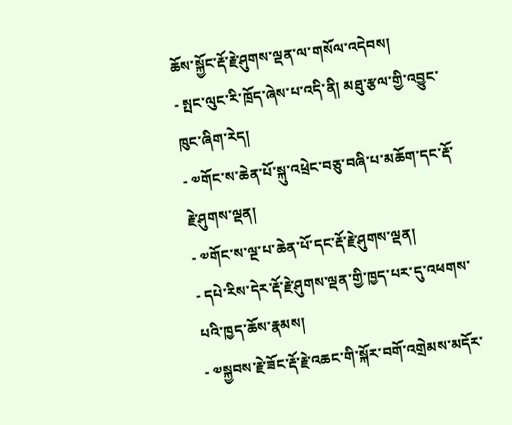ཆོས་སྐྱོང་རྡོ་རྗེ་ཤུགས་ལྡན་ལ་གསོལ་འདེབས།
- སྤང་ལུང་རི་ཁྲོད་ཞེས་པ་འདི་ནི། མཐུ་རྩལ་གྱི་འབྱུང་ཁུང་ཞིག་རེད།
- ༧གོང་ས་ཆེན་པོ་སྐུ་འཕྲེང་བཅུ་བཞི་པ་མཆོག་དང་རྡོ་རྗེ་ཤུགས་ལྡན།
- ༧གོང་ས་ལྔ་པ་ཆེན་པོ་དང་རྡོ་རྗེ་ཤུགས་ལྡན།
- དཔེ་རིས་དེར་རྡོ་རྗེ་ཤུགས་ལྡན་གྱི་ཁྱད་པར་དུ་འཕགས་པའི་ཁྱད་ཆོས་རྣམས།
- ༧སྐྱབས་རྗེ་ཟོང་རྡོ་རྗེ་འཆང་གི་སྐོར་བགོ་འགྲེམས་མདོར་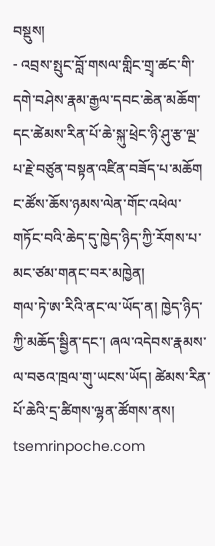བསྡུས།
- འབྲས་སྤུང་བློ་གསལ་གླིང་གྲྭ་ཚང་གི་དགེ་བཤེས་རྣམ་རྒྱལ་དབང་ཆེན་མཆོག་དང་ཚེམས་རིན་པོ་ཆེ་སྐུ་ཕྲེང་ཉི་ཤུ་རྩ་ལྔ་པ་རྗེ་བཙུན་བསྟན་འཛིན་བཟོད་པ་མཆོག
ང་ཚོས་ཆོས་ཉམས་ལེན་གོང་འཕེལ་གཏོང་བའི་ཆེད་དུ་ཁྱེད་ཉིད་ཀྱི་རོགས་པ་མང་ཙམ་གནང་བར་མཁྱེན།
གལ་ཏེ་ཨ་རིའི་ནང་ལ་ཡོད་ན། ཁྱེད་ཉིད་ཀྱི་མཆོད་སྦྱིན་དང་། ཞལ་འདེབས་རྣམས་ལ་བཅའ་ཁྲལ་གུ་ཡངས་ཡོད། ཚེམས་རིན་པོ་ཆེའི་དྲ་ཚིགས་ལྷན་ཚོགས་ནས། tsemrinpoche.com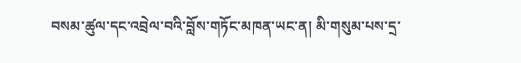བསམ་ཚུལ་དང་འབྲེལ་བའི་བློས་གཏོང་མཁན་ཡང་ན། མི་གསུམ་པས་དྲ་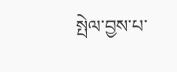སྤེལ་བྱས་པ་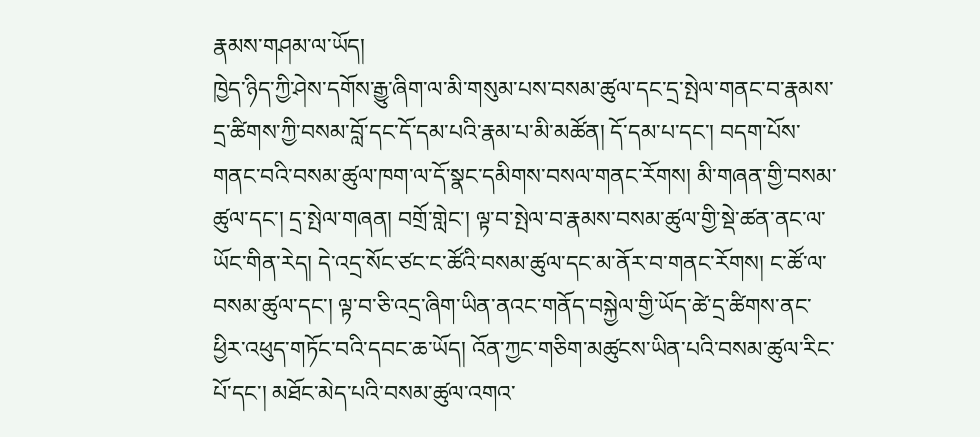རྣམས་གཤམ་ལ་ཡོད།
ཁྱེད་ཉིད་ཀྱི་ཤེས་དགོས་རྒྱུ་ཞིག་ལ་མི་གསུམ་པས་བསམ་ཚུལ་དང་དྲ་སྤེལ་གནང་བ་རྣམས་དྲ་ཚིགས་ཀྱི་བསམ་བློ་དང་དོ་དམ་པའི་རྣམ་པ་མི་མཚོན། དོ་དམ་པ་དང་། བདག་པོས་གནང་བའི་བསམ་ཚུལ་ཁག་ལ་དོ་སྣང་དམིགས་བསལ་གནང་རོགས། མི་གཞན་གྱི་བསམ་ཚུལ་དང་། དྲ་སྤེལ་གཞན། བགྲོ་གླེང་། ལྟ་བ་སྤེལ་བ་རྣམས་བསམ་ཚུལ་གྱི་སྡེ་ཚན་ནང་ལ་ཡོང་གིན་རེད། དེ་འདྲ་སོང་ཙང་ང་ཚོའི་བསམ་ཚུལ་དང་མ་ནོར་བ་གནང་རོགས། ང་ཚོ་ལ་བསམ་ཚུལ་དང་། ལྟ་བ་ཅི་འདྲ་ཞིག་ཡིན་ནའང་གནོད་བསྐྱེལ་གྱི་ཡོད་ཚེ་དྲ་ཚིགས་ནང་ཕྱིར་འཕུད་གཏོང་བའི་དབང་ཆ་ཡོད། འོན་ཀྱང་གཅིག་མཚུངས་ཡིན་པའི་བསམ་ཚུལ་རིང་པོ་དང་། མཐོང་མེད་པའི་བསམ་ཚུལ་འགའ་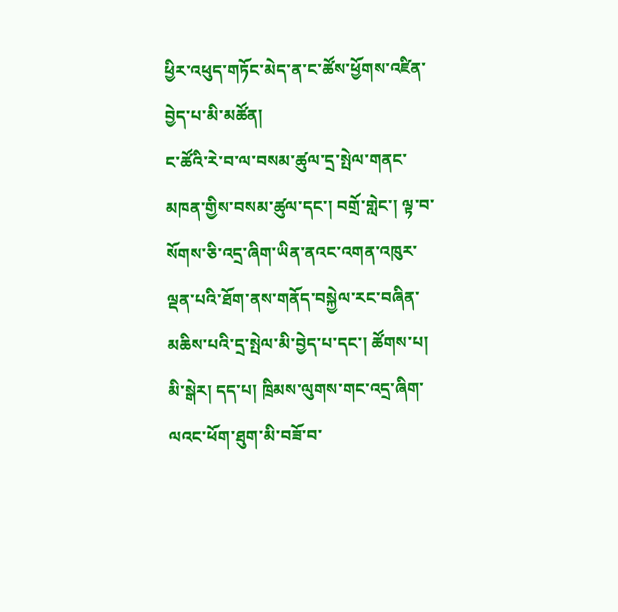ཕྱིར་འཕུད་གཏོང་མེད་ན་ང་ཚོས་ཕྱོགས་འཛིན་བྱེད་པ་མི་མཚོན།
ང་ཚོའི་རེ་བ་ལ་བསམ་ཚུལ་དྲ་སྤེལ་གནང་མཁན་གྱིས་བསམ་ཚུལ་དང་། བགྲོ་གླེང་། ལྟ་བ་སོགས་ཅི་འདྲ་ཞིག་ཡིན་ནའང་འགན་འཁུར་ལྡན་པའི་ཐོག་ནས་གནོད་བསྐྱེལ་རང་བཞིན་མཆིས་པའི་དྲ་སྤེལ་མི་བྱེད་པ་དང་། ཚོགས་པ། མི་སྒེར། དད་པ། ཁྲིམས་ལུགས་གང་འདྲ་ཞིག་ལའང་ཕོག་ཐུག་མི་བཟོ་བ་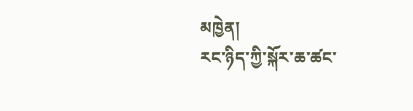མཁྱེན།
རང་ཉིད་ཀྱི་སྐོར་ཆ་ཚང་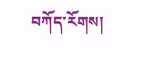བཀོད་རོགས།